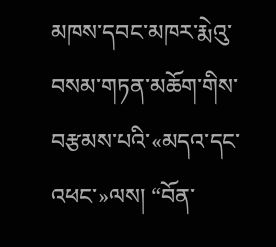མཁས་དབང་མཁར་རྨེའུ་བསམ་གཏན་མཆོག་གིས་བརྩམས་པའི་«མདའ་དང་འཕང་»ལས། “བོན་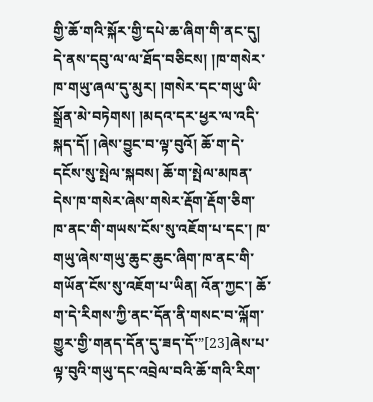གྱི་ཆོ་གའི་སྐོར་གྱི་དཔེ་ཆ་ཞིག་གི་ནང་དུ། དེ་ནས་དབུ་ལ་ལ་ཐོད་བཅིངས། །ཁ་གསེར་ཁ་གཡུ་ཞལ་དུ་མུར། །གསེར་དང་གཡུ་ཡི་སྒྲོན་མེ་བཏེགས། །མདའ་དར་ཕྱར་ལ་འདི་སྐད་དོ། །ཞེས་བྱུང་བ་ལྟ་བུའོ། ཆོ་ག་དེ་དངོས་སུ་སྤེལ་སྐབས། ཆོ་ག་སྤེལ་མཁན་དེས་ཁ་གསེར་ཞེས་གསེར་རྡོག་རྡོག་ཅིག་ཁ་ནང་གི་གཡས་ངོས་སུ་འཇོག་པ་དང་། ཁ་གཡུ་ཞེས་གཡུ་ཆུང་ཆུང་ཞིག་ཁ་ནང་གི་གཡོན་ངོས་སུ་འཇོག་པ་ཡིན། འོན་ཀྱང་། ཆོ་ག་དེ་རིགས་ཀྱི་ནང་དོན་ནི་གསང་བ་ལྐོག་གྱུར་གྱི་གནད་དོན་དུ་ཟད་དོ་”[23]ཞེས་པ་ལྟ་བུའི་གཡུ་དང་འབྲེལ་བའི་ཆོ་གའི་རིག་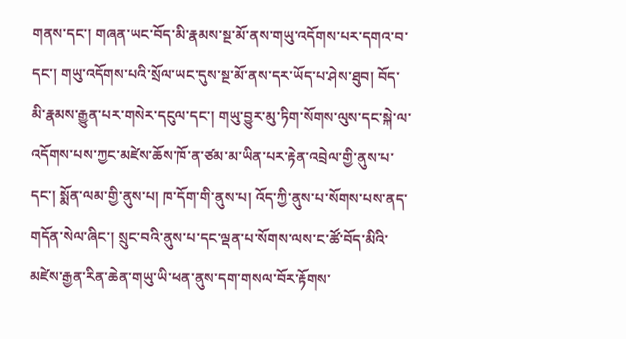གནས་དང་། གཞན་ཡང་བོད་མི་རྣམས་སྔ་མོ་ནས་གཡུ་འདོགས་པར་དགའ་བ་དང་། གཡུ་འདོགས་པའི་སྲོལ་ཡང་དུས་སྔ་མོ་ནས་དར་ཡོད་པ་ཤེས་ཐུབ། བོད་མི་རྣམས་རྒྱུན་པར་གསེར་དངུལ་དང་། གཡུ་བྱུར་མུ་ཏིག་སོགས་ལུས་དང་སྐེ་ལ་འདོགས་པས་ཀྱང་མཛེས་ཆོས་ཁོ་ན་ཙམ་མ་ཡིན་པར་རྟེན་འབྲེལ་གྱི་ནུས་པ་དང་། སྨོན་ལམ་གྱི་ནུས་པ། ཁ་དོག་གི་ནུས་པ། འོད་ཀྱི་ནུས་པ་སོགས་པས་ནད་གདོན་སེལ་ཞིང་། སྲུང་བའི་ནུས་པ་དང་ལྡན་པ་སོགས་ལས་ང་ཚོ་བོད་མིའི་མཛེས་རྒྱན་རིན་ཆེན་གཡུ་ཡི་ཕན་ནུས་དག་གསལ་བོར་རྟོགས་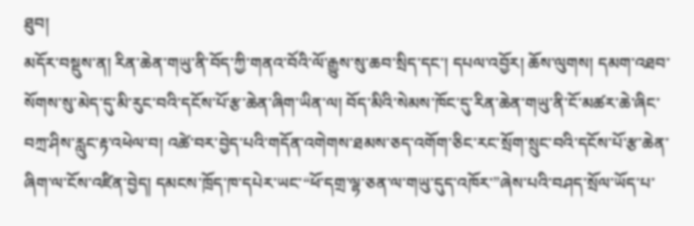ཐུབ།
མདོར་བསྡུས་ན། རིན་ཆེན་གཡུ་ནི་བོད་ཀྱི་གནའ་བོའི་ལོ་རྒྱུས་སུ་ཆབ་སྲིད་དང་། དཔལ་འབྱོར། ཆོས་ལུགས། དམག་འཐབ་སོགས་སུ་མེད་དུ་མི་རུང་བའི་དངོས་པོ་རྩ་ཆེན་ཞིག་ཡིན་ལ། བོད་མིའི་སེམས་ཁོང་དུ་རིན་ཆེན་གཡུ་ནི་ངོ་མཚར་ཆེ་ཞིང་བཀྲ་ཤིས་རླུང་རྟ་འཕེལ་བ། འཚེ་བར་བྱེད་པའི་གདོན་འགེགས་ཐམས་ཅད་འགོག་ཅིང་རང་སྲོག་སྲུང་བའི་དངོས་པོ་རྩ་ཆེན་ཞིག་ལ་ངོས་འཛིན་བྱེད། དམངས་ཁྲོད་ཁ་དཔེར་ཡང་“ཕོ་དགྲ་ལྷ་ཅན་ལ་གཡུ་དུད་འཁོར་”ཞེས་པའི་བཤད་སྲོལ་ཡོད་པ་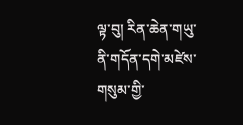ལྟ་བུ། རིན་ཆེན་གཡུ་ནི་གདོན་དགེ་མཛེས་གསུམ་གྱི་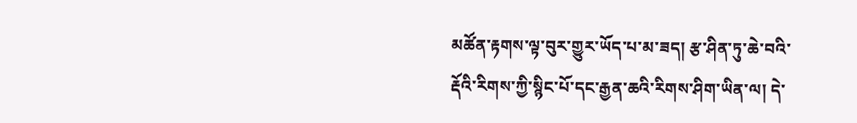མཚོན་རྟགས་ལྟ་བུར་གྱུར་ཡོད་པ་མ་ཟད། རྩ་ཤིན་ཏུ་ཆེ་བའི་རྡོའི་རིགས་ཀྱི་སྙིང་པོ་དང་རྒྱན་ཆའི་རིགས་ཤིག་ཡིན་ལ། དེ་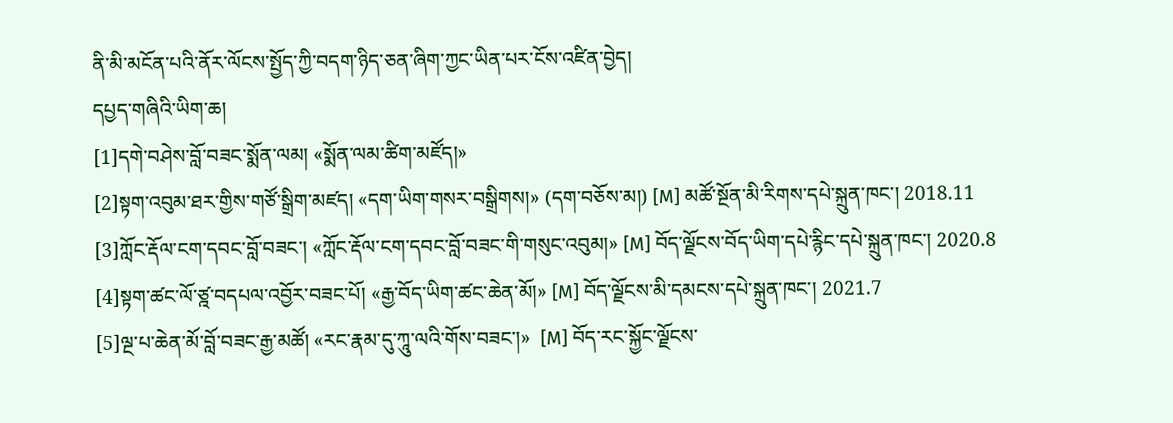ནི་མི་མངོན་པའི་ནོར་ལོངས་སྤྱོད་ཀྱི་བདག་ཉིད་ཅན་ཞིག་ཀྱང་ཡིན་པར་ངོས་འཛིན་བྱེད།
དཔྱད་གཞིའི་ཡིག་ཆ།
[1]དགེ་བཤེས་བློ་བཟང་སྨོན་ལམ། «སྨོན་ལམ་ཚིག་མཛོད།»
[2]སྟག་འབུམ་ཐར་གྱིས་གཙོ་སྒྲིག་མཛད། «དག་ཡིག་གསར་བསྒྲིགས།» (དག་བཅོས་མ།) [M] མཚོ་སྔོན་མི་རིགས་དཔེ་སྐྲུན་ཁང་། 2018.11
[3]ཀློང་རྡོལ་ངག་དབང་བློ་བཟང་། «ཀློང་རྡོལ་ངག་དབང་བློ་བཟང་གི་གསུང་འབུམ།» [M] བོད་ལྗོངས་བོད་ཡིག་དཔེ་རྙིང་དཔེ་སྐྲུན་ཁང་། 2020.8
[4]སྟག་ཚང་ལོ་ཙྰ་བདཔལ་འབྱོར་བཟང་པོ། «རྒྱ་བོད་ཡིག་ཚང་ཆེན་མོ།» [M] བོད་ལྗོངས་མི་དམངས་དཔེ་སྐྲུན་ཁང་། 2021.7
[5]ལྔ་པ་ཆེན་མོ་བློ་བཟང་རྒྱ་མཚོ། «རང་རྣམ་དུ་ཀཱུ་ལའི་གོས་བཟང་།»  [M] བོད་རང་སྐྱོང་ལྗོངས་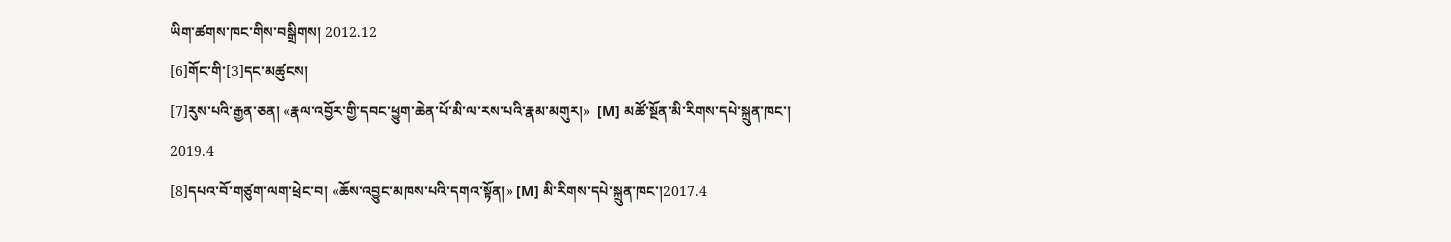ཡིག་ཚགས་ཁང་གིས་བསྒྲིགས། 2012.12
[6]གོང་གི་[3]དང་མཚུངས།
[7]རུས་པའི་རྒྱན་ཅན། «རྣལ་འབྱོར་གྱི་དབང་ཕྱུག་ཆེན་པོ་མི་ལ་རས་པའི་རྣམ་མགུར།»  [M] མཚོ་སྔོན་མི་རིགས་དཔེ་སྐྲུན་ཁང་། 2019.4
[8]དཔའ་བོ་གཙུག་ལག་ཕྲེང་བ། «ཆོས་འབྱུང་མཁས་པའི་དགའ་སྟོན།» [M] མི་རིགས་དཔེ་སྐྲུན་ཁང་།2017.4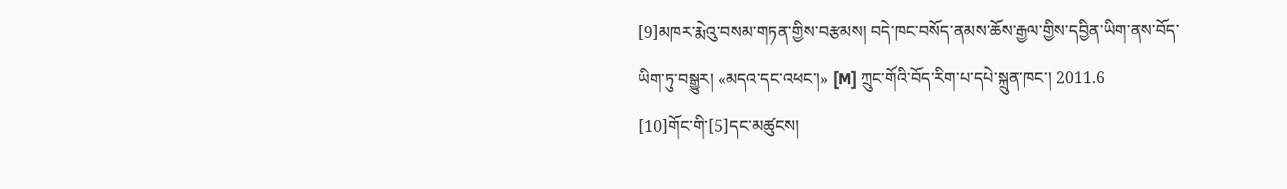[9]མཁར་རྨེའུ་བསམ་གཏན་གྱིས་བརྩམས། བདེ་ཁང་བསོད་ནམས་ཆོས་རྒྱལ་གྱིས་དབྱིན་ཡིག་ནས་བོད་ཡིག་ཏུ་བསྒྱུར། «མདའ་དང་འཕང་།» [M] ཀྲུང་གོའི་བོད་རིག་པ་དཔེ་སྐྲུན་ཁང་། 2011.6
[10]གོང་གི་[5]དང་མཚུངས།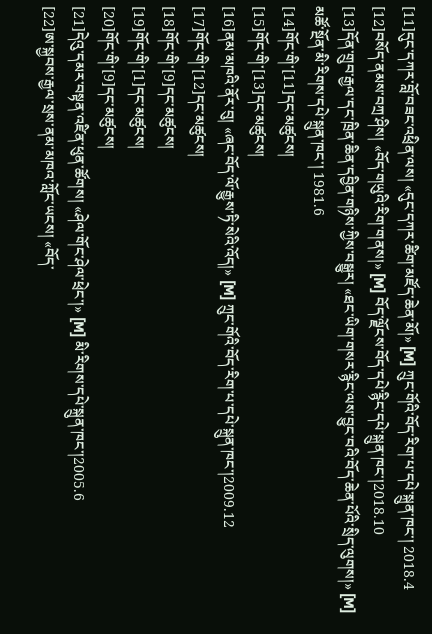[11]དུང་དཀར་བློ་བཟང་འཕྲིན་ལས། «དུང་དཀར་ཚིག་མཛོད་ཆེན་མོ།» [M] ཀྲུང་གོའི་བོད་རིག་པ་དཔེ་སྐྲུན་ཁང་། 2018.4
[12]བསོད་ནམས་བཀྲ་ཤིས། «བོད་གཡུའི་རིག་གནས།» [M] བོད་ལྗོངས་བོད་དཔེ་རྙིང་དཔེ་སྐྲུན་ཁང་།2018.10
[13]དོན་གྲུབ་རྒྱལ་དང་ཁྲིན་ཆིན་དབྱིན་གཉིས་ཀྱིས་བསྒྱུར། «ཐང་ཡིག་གསར་རྙིང་ལས་བྱུང་བའི་བོད་ཆེན་པོའི་སྲིད་ལུགས།» [M] མཚོ་སྔོན་མི་རིགས་དཔེ་སྐྲུན་ཁང་། 1981.6
[14]གོང་གི་[11]དང་མཚུངས།
[15]གོང་གི་[13]དང་མཚུངས།
[16]ནམ་མཁའི་ནོར་བུ། «ཞང་བོད་ལོ་རྒྱུས་ཏི་སེའི་འོད།» [M] ཀྲུང་གོའི་བོད་རིག་པ་དཔེ་སྐྲུན་ཁང་།2009.12
[17]གོང་གི་[12]དང་མཚུངས།
[18]གོང་གི་[9]དང་མཚུངས།
[19]གོང་གི་[1]དང་མཚུངས།
[20]གོང་གི་[9]དང་མཚུངས།
[21]དེའུ་དམར་བསྟན་འཛིན་ཕུན་ཚོགས། «ཤེལ་གོང་ཤེལ་ཕྲེང་།» [M] མི་རིགས་དཔེ་སྐྲུན་ཁང་།2005.6
[22]ཨ་སྐྱབས་རྒྱལ་སྲས་ནམ་མཁའ་ཀློང་ཡངས། «བོད་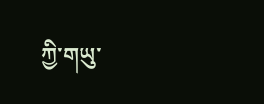ཀྱི་གཡུ་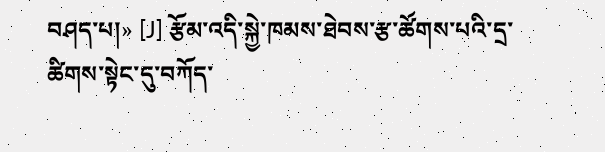བཤད་པ།» [J] རྩོམ་འདི་སྐྱེ་ཁམས་ཐེབས་རྩ་ཚོགས་པའི་དྲ་ཚིགས་སྟེང་དུ་བཀོད་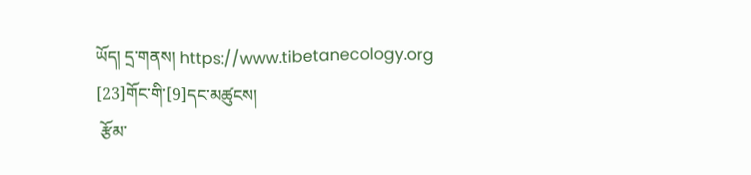ཡོད། དྲ་གནས། https://www.tibetanecology.org
[23]གོང་གི་[9]དང་མཚུངས།
 རྩོམ་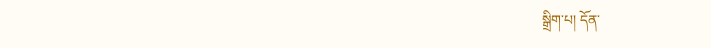སྒྲིག་པ། དོན་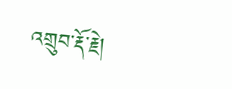འགྲུབ་རྡོ་རྗེ།